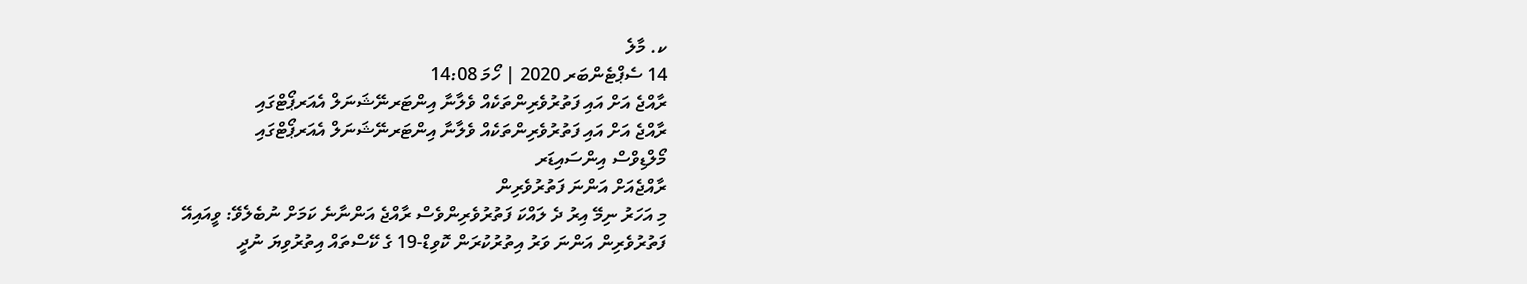ކ. މާލެ
14 ސެޕްޓެންބަރ 2020 | ހޯމަ 14:08
ރާއްޖެ އަށް އައި ފަތުރުވެރިންތަކެއް ވެލާނާ އިންޓަރނޭޝަނަލް އެއަރޕޯޓްގައި
ރާއްޖެ އަށް އައި ފަތުރުވެރިންތަކެއް ވެލާނާ އިންޓަރނޭޝަނަލް އެއަރޕޯޓްގައި
މޯލްޑިވްސް އިންސައިޑަރ
ރާއްޖެއަށް އަންނަ ފަތުރުވެރިން
މި އަހަރު ނިމޭ އިރު ދެ ލައްކަ ފަތުރުވެރިންވެސް ރާއްޖެ އަންނާނެ ކަމަށް ނުބެލެވޭ: ވީއައިއޭ
ފަތުރުވެރިން އަންނަ ވަރު އިތުރުކުރަން ކޮވިޑް-19 ގެ ކޭސްތައް އިތުރުވިޔަ ނުދީ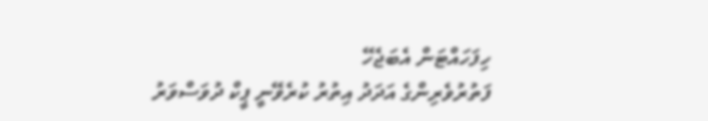ހިފަހައްޓަން އެބަޖެހޭ
ފަތުރުވެރިންގެ އަދަދު އިތުރު ކުރެވޭނީ ޕީކް ދުވަސްވަރު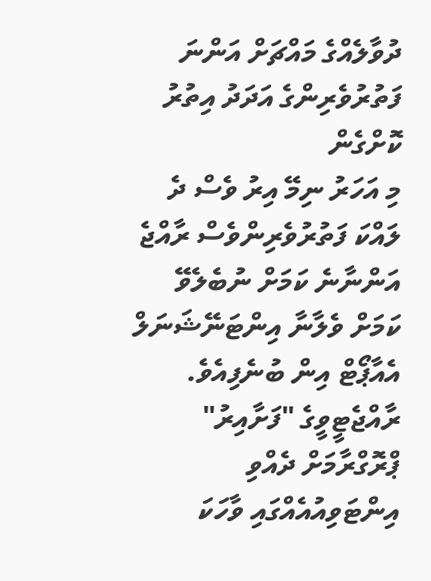ދުވާލެއްގެ މައްޗަށް އަންނަ ފަތުރުވެރިންގެ އަދަދު އިތުރު ކޮށްގެން
މި އަހަރު ނިމޭ އިރު ވެސް ދެ ލައްކަ ފަތުރުވެރިންވެސް ރާއްޖެ އަންނާނެ ކަމަށް ނުބެލެވޭ ކަމަށް ވެލާނާ އިންޓަނޭޝަނަލް އެއާޕޯޓް އިން ބުނެފިއެވެ.
ރާއްޖެޓީވީގެ "ފަށާއިރު" ޕްރޮގްރާމަށް ދެއްވި އިންޓަވިއުއެއްގައި ވާހަކަ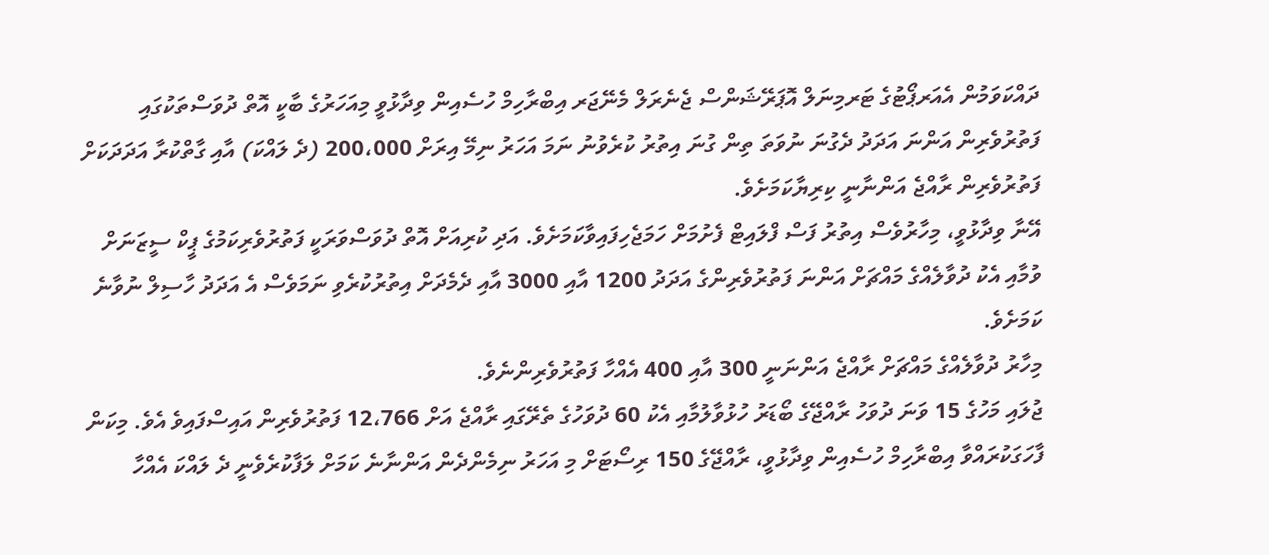ދައްކަވަމުން އެއަރޕޯޓުގެ ޓަރމިނަލް އޮޕަރޭޝަންސް ޖެނެރަލް މެނޭޖަރ އިބްރާހިމް ހުސެއިން ވިދާޅުވީ މިއަހަރުގެ ބާކީ އޮތް ދުވަސްތަކުގައި ފަތުރުވެރިން އަންނަ އަދަދު ދެގުނަ ނުވަތަ ތިން ގުނަ އިތުރު ކުރެވުނު ނަމަ އަހަރު ނިމޭ އިރަށް 200،000 (ދެ ލައްކަ) އާއި ގާތްކުރާ އަދަދަކަށް ފަތުރުވެރިން ރާއްޖެ އަންނާނީ ކިރިޔާކަމަށެވެ.
އޭނާ ވިދާޅުވީ، މިހާރުވެސް އިތުރު ފަސް ފްލައިޓް ފެށުމަށް ހަމަޖެހިފައިވާކަމަށެވެ. އަދި ކުރިއަށް އޮތް ދުވަސްވަރަކީ ފަތުރުވެރިކަމުގެ ޕީކް ސީޒަނަށް ވުމާއި އެކު ދުވާލެއްގެ މައްޗަށް އަންނަ ފަތުރުވެރިންގެ އަދަދު 1200 އާއި 3000 އާއި ދެމެދަށް އިތުރުކުރެވި ނަމަވެސް އެ އަދަދު ހާސިލް ނުވާނެ ކަމަށެވެ.
މިހާރު ދުވާލެއްގެ މައްޗަށް ރާއްޖެ އަންނަނީ 300 އާއި 400 އެއްހާ ފަތުރުވެރިންނެވެ.
ޖުލައި މަހުގެ 15 ވަނަ ދުވަހު ރާއްޖޭގެ ބޯޑަރު ހުޅުވާލުމާއި އެކު 60 ދުވަހުގެ ތެރޭގައި ރާއްޖެ އަށް 12،766 ފަތުރުވެރިން އައިސްފައިވެ އެވެ. މިކަން ފާހަގަކުރައްވާ އިބްރާހިމް ހުސެއިން ވިދާޅުވީ، ރާއްޖޭގެ 150 ރިސޯޓަށް މި އަހަރު ނިމެންދެން އަންނާނެ ކަމަށް ލަފާކުރެވެނީ ދެ ލައްކަ އެއްހާ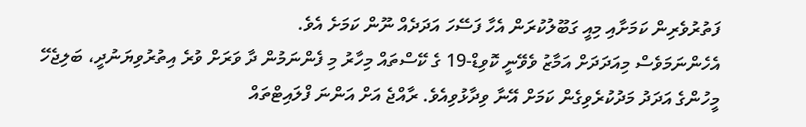ފަތުރުވެރިން ކަމަށާއި މިއީ ގަބޫލުކުރަން އެހާ ފަސޭހަ އަދަދެއް ނޫން ކަމަށެ އެވެ.
އެހެންނަމަވެސް މިއަދަދަށް އަމާޒު ވެވޭނީ ކޮވިޑް-19 ގެ ކޭސްތައް މިހާރު މި ފެންނަމުން ދާ ވަރަށް ވުރެ އިތުރުވިޔަނުދީ، ބަލިޖެހޭ މީހުންގެ އަދަދު މަދުކުރެވިގެން ކަމަށް އޭނާ ވިދާޅުވިއެވެ. ރާއްޖެ އަށް އަންނަ ފްލައިޓްތައް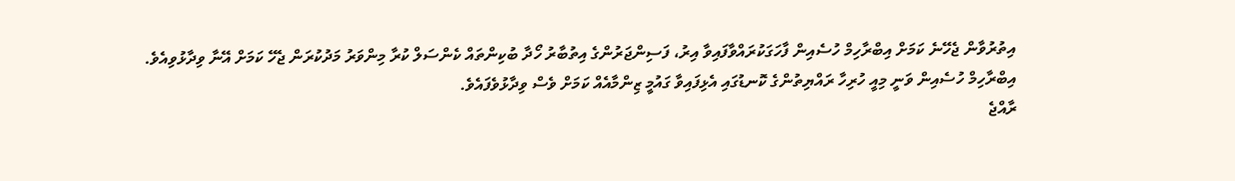އިތުރުވާން ޖެހޭނެ ކަމަށް އިބްރާހިމް ހުސެއިން ފާހަގަކުރައްވާފައިވާ އިރު، ފަސިންޖަރުންގެ އިތުބާރު ހޯދާ ބުކިންތައް ކެންސަލް ކުރާ މިންވަރު މަދުކުރަން ޖެހޭ ކަމަށް އޭނާ ވިދާޅުވިއެވެ.
އިބްރާހިމް ހުސެއިން ވަނީ މިއީ ހުރިހާ ރައްޔިތުންގެ ކޮނޑުގައި އެޅިފައިވާ ގައުމީ ޒިންމާއެއް ކަމަށް ވެސް ވިދާޅުވެފައެވެ.
ރާއްޖެ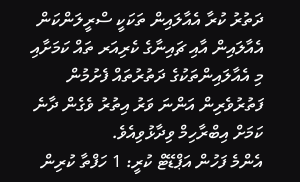ދަތުރު ކުރާ އެއާލައިން ތަކަކީ ސްރީލަންކަން އެއާލައިން އާއި ޗައިނާގެ ކެރިއަރ ތައް ކަމަށާއި މި އެއާލައިންތަކުގެ ދަތުރުތައް ފެށުމުން ފަތުރުވެރިން އަންނަ ވަރު އިތުރު ވެގެން ދާނެ ކަމަށް އިބްރާހިމް ވިދާޅުވިއެވެ.
އެންމެ ފަހުން އަޕްޑޭޓް ކުރީ: 1 ހަފްތާ ކުރިން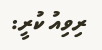ރިވިއު ކުރީ: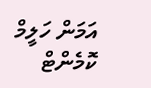އަމަން ހަލީމް
ކޮމެންޓް